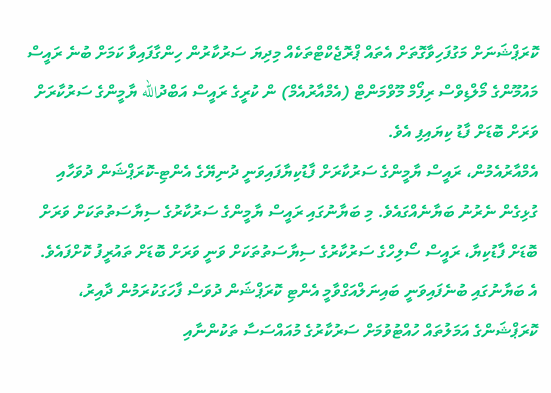ކޮރަޕްޝަނަށް މަގުފަހިވާގޮތަށް އެތައް ޕްރޮޖެކްޓްތަކެއް މިދިޔަ ސަރުކާރުން ހިންގާފައިވާ ކަމަށް ބުނެ ރައީސް މައުމޫންގެ މޯލްޑިވްސް ރިފޯމް މޫވްމަންޓް (އެމްއާރުއެމް) ން ކުރީގެ ރައީސް އަބްދުالله ޔާމީންގެ ސަރުކާރަށް ވަރަށް ބޮޑަށް ފާޑު ކިޔައިފި އެވެ.
އެމްއާރުއެމުން، ރައީސް ޔާމީންގެ ސަރުކާރަށް ފާޑުކިޔާފައިވަނީ ދުނިޔޭގެ އެންޓި-ކޮރަޕްޝަން ދުވަހާއި ގުޅިގެން ނެރުނު ބަޔާނެއްގައެވެ. މި ބަޔާނުގައި ރައީސް ޔާމީންގެ ސަރުކާރުގެ ސިޔާސަތުތަކަށް ވަރަށް ބޮޑަށް ފާޑުކިޔާ، ރައީސް ސޯލިހްގެ ސަރުކާރުގެ ސިޔާސަތުތަކަށް ވަނީ ވަރަށް ބޮޑަށް ތައުރީފު ކޮށްފައެވެ.
އެ ބަޔާނުގައި ބުނެފައިވަނީ ބައިނަލްއަގްވާމީ އެންޓި ކޮރަޕްޝަން ދުވަސް ފާހަގަކުރަމުން ދާއިރު، ކޮރަޕްޝަންގެ އަމަލުތައް ހުއްޓުވުމަށް ސަރުކާރުގެ މުއައްސަސާ ތަކުންނާއި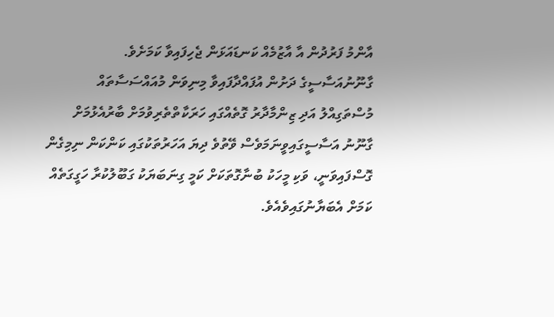އާންމު ފަރުދުން އާ އާޒުމެއް ކަނޑައަޅަން ޖެހިފައިވާ ކަމަށެވެ.
ގާނޫނުއަސާސީގެ ދަށުން އުފައްދާފައިވާ މިނިވަން މުއައްސަސާތައް މުސްތަގިއްލު އަދި ޒިންމާދާރު ގޮތެއްގައި ހަރަކާތްތެރިވުމަށް ބާރުއެޅުމަށް ގާނޫނު އަސާސީގައިވީނަމަވެސް ވޭތުވެ ދިޔަ އަހަރުތަކުގައި ކަންކަން ނިމިގެން ގޮސްފައިވަނީ، ވަކި މީހަކު ބުނާގޮތަކަށް ކަމީ ގިނަބަޔަކު ގަބޫލުކުރާ ހަގީގަތެއް ކަމަށް އެބަޔާނުގައިވެއެވެ.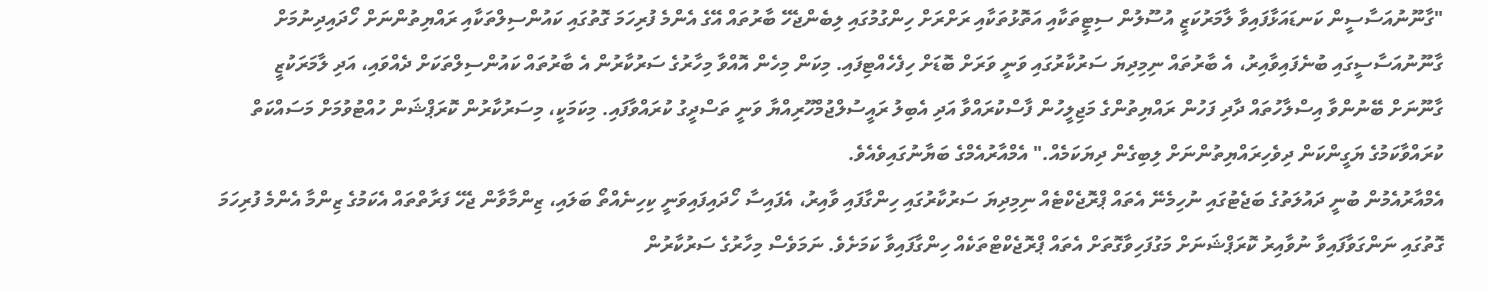"ގާނޫނުއަސާސީން ކަނޑައަޅާފައިވާ ލާމަރުކަޒީ އުސޫލުން ސިޓީތަކާއި އަތޮޅުތަކާއި ރަށްރަށް ހިންގުމުގައި ލިބެންޖެހޭ ބާރުތައް އޭގެ އެންމެ ފުރިހަމަ ގޮތުގައި ކައުންސިލްތަކާއި ރައްޔިތުންނަށް ހޯދައިދިނުމަށް ގާނޫނުއަސާސީގައި ބުނެފައިވާއިރު، އެ ބާރުތައް ނިމިދިޔަ ސަރުކާރުގައި ވަނީ ވަރަށް ބޮޑަށް ހިފެހެއްޓިފައި. މިކަން މިހެން އޮއްވާ މިހާރުގެ ސަރުކާރުން އެ ބާރުތައް ކައުންސިލްތަކަށް ދެއްވައި، އަދި ލާމަރަކުޒީ ގާނޫނަށް ބޭނުންވާ އިސްލާހުތައް ދާދި ފަހުން ރައްޔިތުންގެ މަޖިލީހުން ފާސްކުރައްވާ އަދި އެބިލު ރައީސުލްޖުމްހޫރިއްޔާ ވަނީ ތަސްދީގު ކުރައްވާފައި. މިކަމަކީ، މިސަރުކާރުން ކޮރަޕްޝަން ހުއްޓުވުމަށް މަސައްކަތް ކުރައްވާކަމުގެ ޔަގީންކަން ދިވެހިރައްޔިތުންނަށް ލިބިގެން ދިޔަކަމެއް." އެމްއާރުއެމްގެ ބަޔާނުގައިވެއެވެ.
އެމްއާރުއެމުން ބުނީ ދައުލަތުގެ ބަޖެޓުގައި ނުހިމެނޭ އެތައް ޕްރޮޖެކްޓެއް ނިމިދިޔަ ސަރުކާރުގައި ހިންގާފައި ވާއިރު، އެފައިސާ ހޯދައިފައިވަނީ ކިހިނެއްތޯ ބަލައި، ޒިންމާވާން ޖެހޭ ފަރާތްތައް އެކަމުގެ ޒިންމާ އެންމެ ފުރިހަމަ ގޮތުގައި ނަންގަވާފައިވާ ނުވާއިރު ކޮރަޕްޝަނަށް މަގުފަހިވާގޮތަށް އެތައް ޕްރޮޖެކްޓްތަކެއް ހިންގާފައިވާ ކަމަށެވެ. ނަމަވެސް މިހާރުގެ ސަރުކާރުން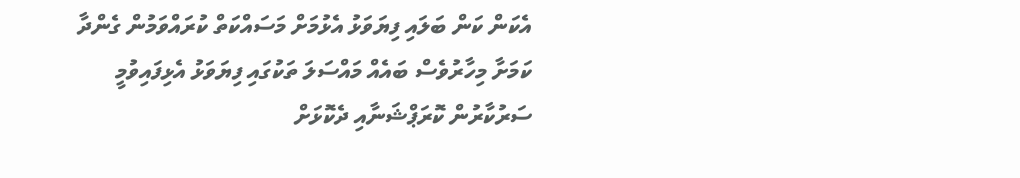އެކަން ކަން ބަލައި ފިޔަވަޅު އެޅުމަށް މަސައްކަތް ކުރައްވަމުން ގެންދާ ކަމަށާ މިހާރުވެސް ބައެއް މައްސަލަ ތަކުގައި ފިޔަވަޅު އެޅިފައިވުމީ ސަރުކާރުން ކޮރަޕްޝަނާއި ދެކޮޅަށް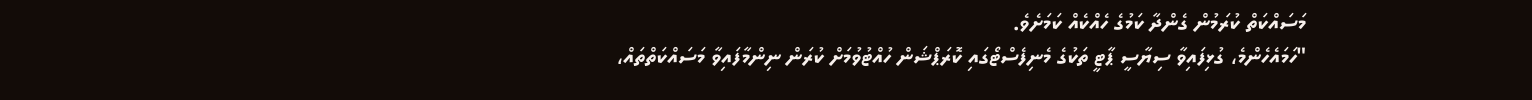މަސައްކަތް ކުރަމުން ގެންދާ ކަމުގެ ހެއްކެއް ކަމަށެވެ.
"ހަމައެހެންމެ، ގުޅިފައިވާ ސިޔާސީ ޕާޓީ ތަކުގެ މެނިފެސްޓޯގައި ކޮރަޕްޝަން ހުއްޓުވުމަށް ކުރަން ނިންމާފައިވާ މަސައްކަތްތައް،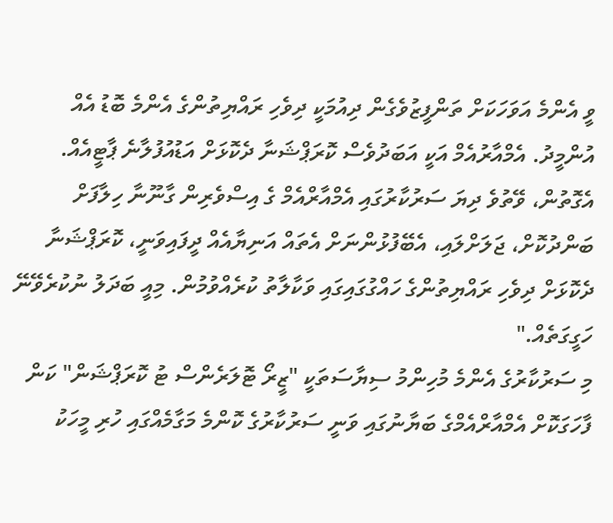ވީ އެންމެ އަވަހަކަށް ތަންފީޒުވެގެން ދިއުމަކީ ދިވެހި ރައްޔިތުންގެ އެންމެ ބޮޑު އެއް އުންމީދު. އެމްއާރުއެމް އަކީ އަބަދުވެސް ކޮރަޕްޝަނާ ދެކޮޅަށް އަޑުއުފުލާނެ ޕާޓީއެއް. އެގޮތުން، ވޭތުވެ ދިޔަ ސަރުކާރުގައި އެމްއާރްއެމް ގެ އިސްވެރިން ގާނޫނާ ހިލާފަށް ބަންދުކޮށް، ޖަލަށްލައި، އެބޭފުޅުންނަށް އެތައް އަނިޔާއެއް ދީފައިވަނީ، ކޮރަޕްޝަނާ ދެކޮޅަށް ދިވެހި ރައްޔިތުންގެ ހައްގުގައިގައި ވަކާލާތު ކުރެއްވުމުން. މިއީ ބަދަލު ނުކުރެވޭނޭ ހަގީގަތެއް."
މި ސަރުކާރުގެ އެންމެ މުހިންމު ސިޔާސަތަކީ "ޒީރޯ ޓޮލަރެންސް ޓު ކޮރަޕްޝަން" ކަން ފާހަގަކޮށް އެމްއާރްއެމްގެ ބަޔާނުގައި ވަނީ ސަރުކާރުގެ ކޮންމެ މަގާމެއްގައި ހުރި މީހަކު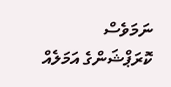ނަމަވެސް ކޮރަޕްޝަންގެ އަމަލެއް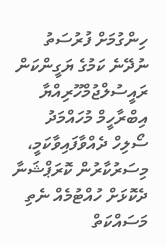ހިންގުމަށް ފުރުސަތު ނުދޭނެ ކަމުގެ ޔަގީންކަން ރައީސުލްޖުމްހޫރިއްޔާ އިބްރާހީމް މުހައްމަދު ސޯލިހް ދެއްވާފައިވާކަމީ، މިސަރުކާރުން ކޮރަޕްޝަނާ ދެކޮޅަށް ހުއްޓުމެއް ނެތި މަސައްކަތް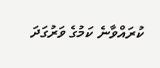ކުރައްވާނެ ކަމުގެ ވަރުގަދަ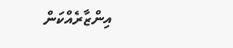އިންޒާރެއްކަން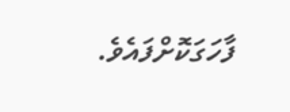ފާހަގަކޮށްފައެވެ.